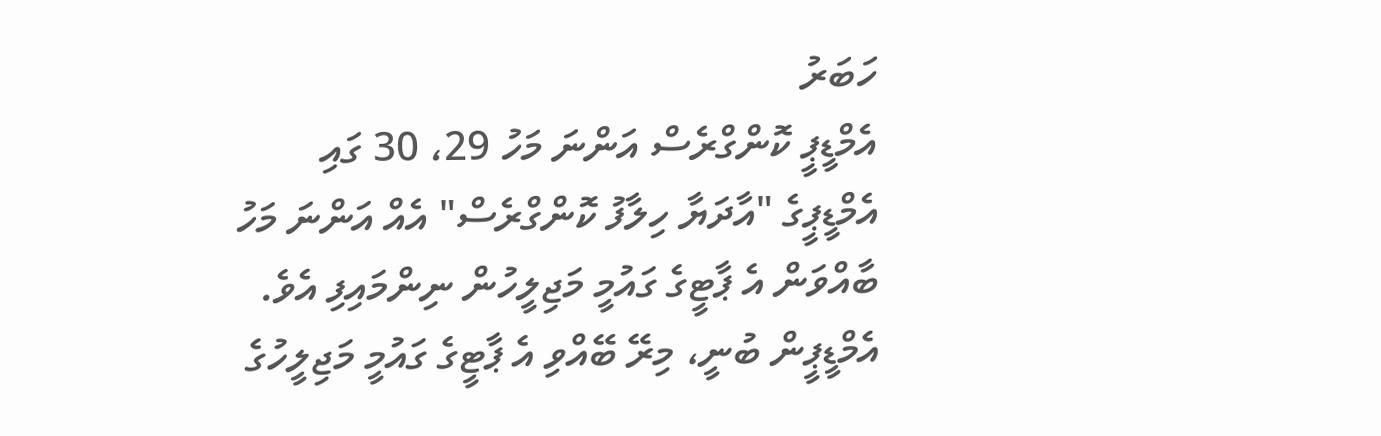ހަބަރު
އެމްޑީޕީ ކޮންގްރެސް އަންނަ މަހު 29، 30 ގައި
އެމްޑީޕީގެ "އާދަޔާ ހިލާފު ކޮންގްރެސް" އެއް އަންނަ މަހު ބާއްވަން އެ ޕާޓީގެ ގައުމީ މަޖިލީހުން ނިންމައިފި އެވެ.
އެމްޑީޕީން ބުނީ، މިރޭ ބޭއްވި އެ ޕާޓީގެ ގައުމީ މަޖިލީހުގެ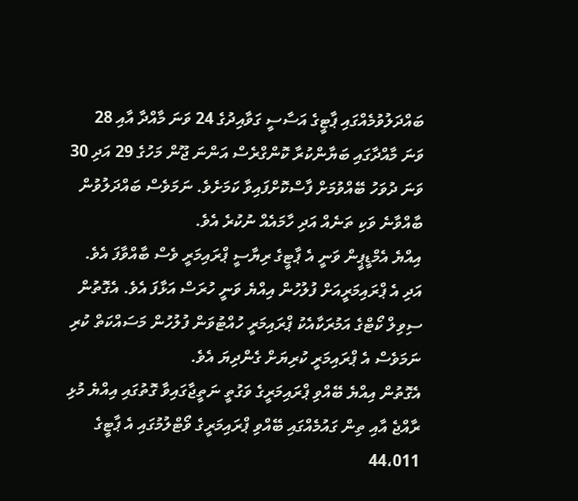ބައްދަލުވުމެއްގައި ޕާޓީގެ އަސާސީ ގަވާއިދުގެ 24 ވަނަ މާއްދާ އާއި 28 ވަނަ މާއްދާގައި ބަޔާންކުރާ ކޮންގްރެސް އަންނަ ޖޫން މަހުގެ 29 އަދި 30 ވަނަ ދުވަހު ބޭއްވުމަށް ފާސްކޮށްފައިވާ ކަމަށެވެ. ނަމަވެސް ބައްދަލުވުން ބާއްވާނެ ވަކި ތަނެއް އަދި ހާމައެއް ނުކުރެ އެވެ.
އިއްޔެ އެމްޑީޕީން ވަނީ އެ ޕާޓީގެ ރިޔާސީ ޕްރައިމަރީ ވެސް ބާއްވާފަ އެވެ. އަދި އެ ޕްރައިމަރީއަށް ފުލުހުން އިއްޔެ ވަނީ ހުރަސް އަޅާފަ އެވެ. އެގޮތުން ސިވިލް ކޯޓްގެ އަމުރަކާއެކު ޕްރައިމަރީ ހުއްޓުވަން ފުލުހުން މަސައްކަތް ކުރި ނަމަވެސް އެ ޕްރައިމަރީ ކުރިޔަށް ގެންދިޔަ އެވެ.
އެގޮތުން އިއްޔެ ބޭއްވި ޕްރައިމަރީގެ ވަގުތީ ނަތީޖާގައިވާ ގޮތުގައި އިއްޔެ މުޅި ރާއްޖެ އާއި ތިން ގައުމެއްގައި ބޭއްވި ޕްރައިމަރީގެ ވޯޓްލުމުގައި އެ ޕާޓީގެ 44،011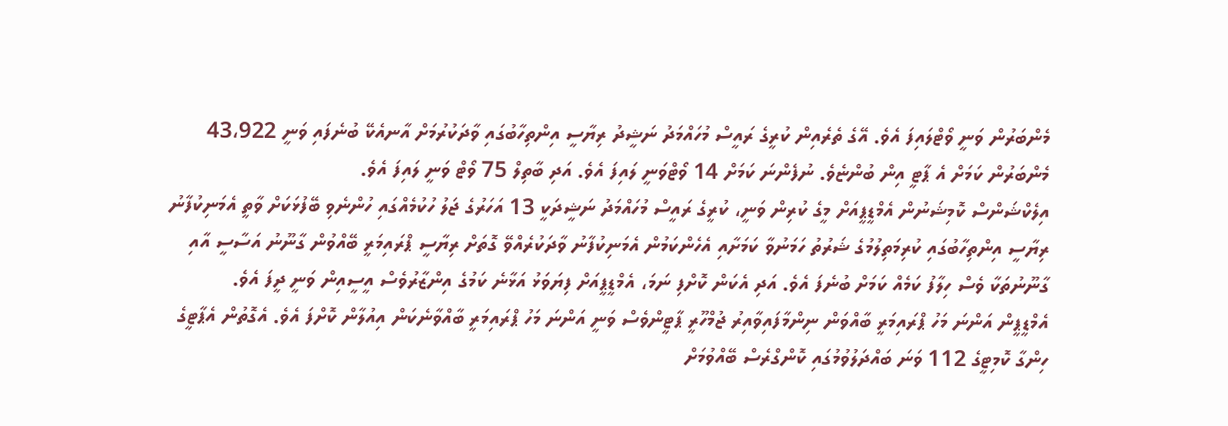މެންބަރުން ވަނީ ވޯޓްލައިފަ އެވެ. އޭގެ ތެރެއިން ކުރީގެ ރައީސް މުހައްމަދު ނަޝީދު ރިޔާސީ އިންތިހާބުގައި ވާދަކުރުމަށް އާނއެކޭ ބުނެފައި ވަނީ 43،922 މެންބަރުން ކަމަށް އެ ޕާޓީ އިން ބުންޏެވެ. ނުފެންނަ ކަމަށް 14 ވޯޓްވަނީ ލައިފަ އެވެ. އަދި ބާތިލް 75 ވޯޓް ވަނީ ލައިފަ އެވެ.
އިލެކްޝަންސް ކޮމިޝަނުން އެމްޑީޕީއަށް މީގެ ކުރިން ވަނީ، ކުރީގެ ރައީސް މުހައްމަދު ނަޝީދަކީ 13 އަހަރުގެ ޖަލު ހުކުމެއްގައި ހުންނެވި ބޭފުޅަކަށް ވާތީ އެމަނިކުފާނު ރިޔާސީ އިންތިހާބުގައި ކުރިމަތިލުމުގެ ޝަރުތު ހަމަނުވާ ކަމަށާއި އެހެންކަމުން އެމަނިކުފާނު ވާދަކުރެއްވޭ ގޮތަށް ރިޔާސީ ޕްރައިމަރީ ބޭއްވުން ގާނޫނު އަސާސީ އާއި ގާނޫނުތަކާ ވެސް ހިލާފު ކަމެއް ކަމަށް ބުނެފަ އެވެ. އަދި އެކަން ކޮށްފި ނަމަ، އެމްޑީޕީއަށް ފިޔަވަޅު އަޅާނެ ކަމުގެ އިންޒާރުވެސް އީސީއިން ވަނީ ދީފަ އެވެ.
އެމްޑީޕީން އަންނަ މަހު ޕްރައިމަރީ ބާއްވަން ނިންމާފައިވާއިރު ޖުމްހޫރީ ޕާޓީންވެސް ވަނީ އަންނަ މަހު ޕްރައިމަރީ ބާއްވާނެކަން އިއުލާން ކޮށްފަ އެވެ. އެގޮތުން އެޕާޓީގެ ހިންގާ ކޮމިޓީގެ 112 ވަނަ ބައްދަލުވުމުގައި ކޮންގްރެސް ބޭއްވުމަށް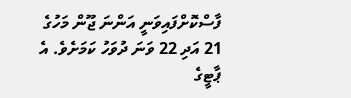ފާސްކޮށްފައިވަނީ އަންނަ ޖޫން މަހުގެ 21 އަދި 22 ވަނަ ދުވަހު ކަމަށެވެ. އެ ޕާޓީގެ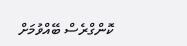ކޮންގްރެސް ބޭއްވުމަށް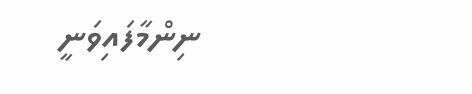ނިންމާފައިވަނީ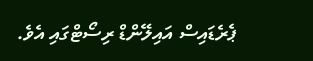ޕެރެޑައިސް އައިލޭންޑް ރިސޯޓްގައި އެވެ.